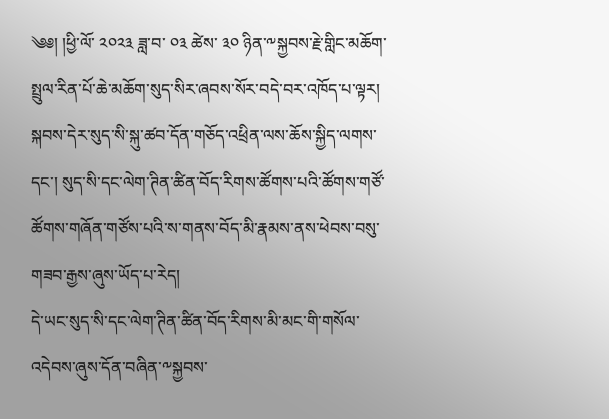༄༅། །ཕྱི་ལོ་ ༢༠༢༣ ཟླ་བ་ ༠༣ ཚེས་ ༣༠ ཉིན་༸སྐྱབས་རྗེ་གླིང་མཆོག་སྤྲུལ་རིན་པོ་ཆེ་མཆོག་སུད་སིར་ཞབས་སོར་བདེ་བར་འཁོད་པ་ལྟར། སྐབས་དེར་སུད་སི་སྐུ་ཚབ་དོན་གཅོད་འཕྲིན་ལས་ཆོས་སྐྱིད་ལགས་དང་། སུད་སི་དང་ལེག་ཊིན་ཚིན་བོད་རིགས་ཚོགས་པའི་ཚོགས་གཙོ་ཚོགས་གཞོན་གཙོས་པའི་ས་གནས་བོད་མི་རྣམས་ནས་ཕེབས་བསུ་གཟབ་རྒྱས་ཞུས་ཡོད་པ་རེད།
དེ་ཡང་སུད་སི་དང་ལེག་ཊིན་ཚིན་བོད་རིགས་མི་མང་གི་གསོལ་འདེབས་ཞུས་དོན་བཞིན་༸སྐྱབས་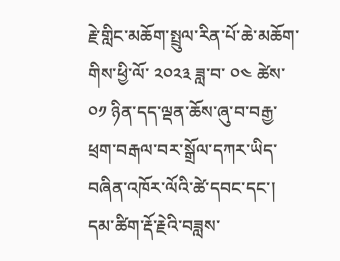རྗེ་གླིང་མཆོག་སྤྲུལ་རིན་པོ་ཆེ་མཆོག་གིས་ཕྱི་ལོ་ ༢༠༢༣ ཟླ་བ་ ༠༤ ཚེས་ ༠༡ ཉིན་དད་ལྡན་ཆོས་ཞུ་བ་བརྒྱ་ཕྲག་བརྒལ་བར་སྒྲོལ་དཀར་ཡིད་བཞིན་འཁོར་ལོའི་ཚེ་དབང་དང་། དམ་ཚིག་རྡོ་རྗེའི་བཟླས་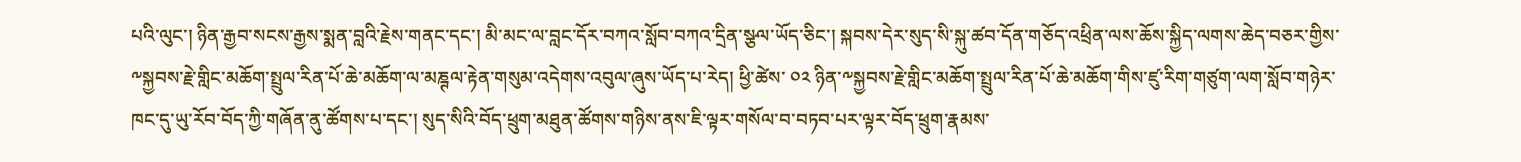པའི་ལུང་། ཉིན་རྒྱབ་སངས་རྒྱས་སྨན་བླའི་རྗེས་གནང་དང་། མི་མང་ལ་བླང་དོར་བཀའ་སློབ་བཀའ་དྲིན་སྩལ་ཡོད་ཅིང་། སྐབས་དེར་སུད་སི་སྐུ་ཚབ་དོན་གཅོད་འཕྲིན་ལས་ཆོས་སྐྱིད་ལགས་ཆེད་བཅར་གྱིས་༸སྐྱབས་རྗེ་གླིང་མཆོག་སྤྲུལ་རིན་པོ་ཆེ་མཆོག་ལ་མཎྚལ་རྟེན་གསུམ་འདེགས་འབུལ་ཞུས་ཡོད་པ་རེད། ཕྱི་ཚེས་ ༠༢ ཉིན་༸སྐྱབས་རྗེ་གླིང་མཆོག་སྤྲུལ་རིན་པོ་ཆེ་མཆོག་གིས་ཛུ་རིག་གཙུག་ལག་སློབ་གཉེར་ཁང་དུ་ཡུ་རོབ་བོད་ཀྱི་གཞོན་ནུ་ཚོགས་པ་དང་། སུད་སིའི་བོད་ཕྲུག་མཐུན་ཚོགས་གཉིས་ནས་ཇི་ལྟར་གསོལ་བ་བཏབ་པར་ལྟར་བོད་ཕྲུག་རྣམས་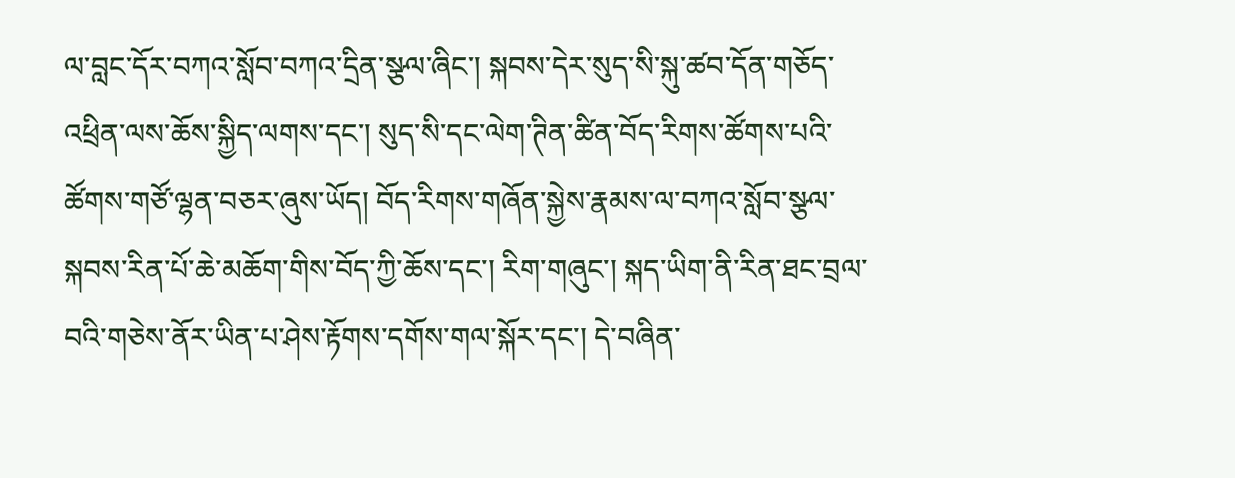ལ་བླང་དོར་བཀའ་སློབ་བཀའ་དྲིན་སྩལ་ཞིང་། སྐབས་དེར་སུད་སི་སྐུ་ཚབ་དོན་གཅོད་འཕྲིན་ལས་ཆོས་སྐྱིད་ལགས་དང་། སུད་སི་དང་ལེག་ཊིན་ཚིན་བོད་རིགས་ཚོགས་པའི་ཚོགས་གཙོ་ལྷན་བཅར་ཞུས་ཡོད། བོད་རིགས་གཞོན་སྐྱེས་རྣམས་ལ་བཀའ་སློབ་སྩལ་སྐབས་རིན་པོ་ཆེ་མཆོག་གིས་བོད་ཀྱི་ཆོས་དང་། རིག་གཞུང་། སྐད་ཡིག་ནི་རིན་ཐང་བྲལ་བའི་གཅེས་ནོར་ཡིན་པ་ཤེས་རྟོགས་དགོས་གལ་སྐོར་དང་། དེ་བཞིན་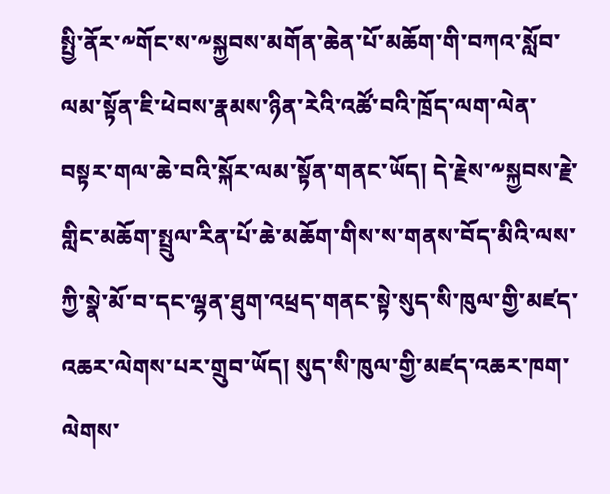སྤྱི་ནོར་༸གོང་ས་༸སྐྱབས་མགོན་ཆེན་པོ་མཆོག་གི་བཀའ་སློབ་ལམ་སྟོན་ཇི་ཕེབས་རྣམས་ཉིན་རེའི་འཚོ་བའི་ཁྲོད་ལག་ལེན་བསྟར་གལ་ཆེ་བའི་སྐོར་ལམ་སྟོན་གནང་ཡོད། དེ་རྗེས་༸སྐྱབས་རྗེ་གླིང་མཆོག་སྤྲུལ་རིན་པོ་ཆེ་མཆོག་གིས་ས་གནས་བོད་མིའི་ལས་ཀྱི་སྣེ་མོ་བ་དང་ལྷན་ཐུག་འཕྲད་གནང་སྟེ་སུད་སི་ཁུལ་གྱི་མཛད་འཆར་ལེགས་པར་གྲུབ་ཡོད། སུད་སི་ཁུལ་གྱི་མཛད་འཆར་ཁག་ལེགས་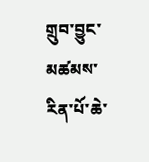གྲུབ་བྱུང་མཚམས་རིན་པོ་ཆེ་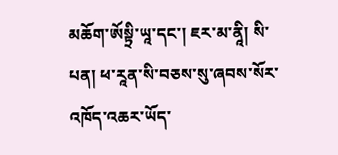མཆོག་ཨོསྟྲི་ཡཱ་དང་། ཇར་མ་ནཱི། སི་པན། ཕ་རཱན་སི་བཅས་སུ་ཞབས་སོར་འཁོད་འཆར་ཡོད་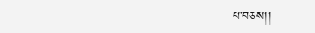པ་བཅས།།